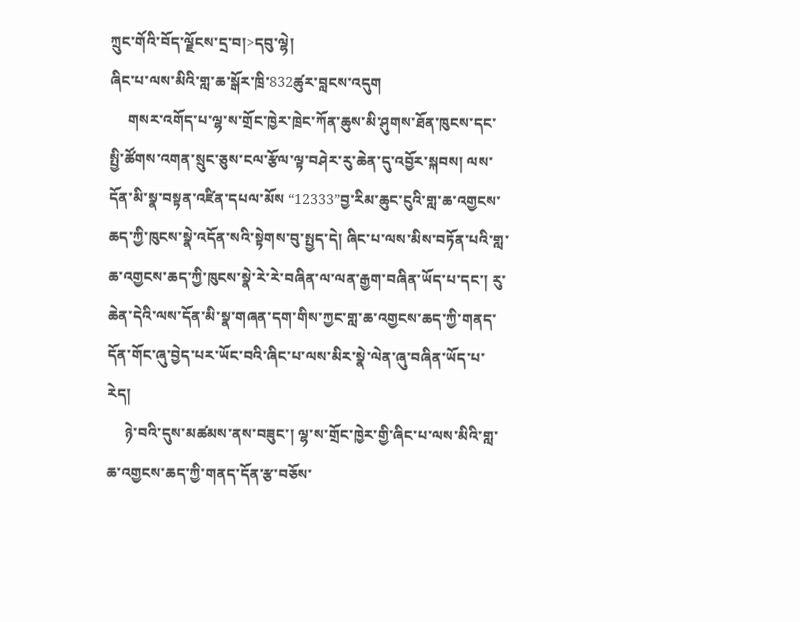ཀྲུང་གོའི་བོད་ལྗོངས་དྲ་བ།>དབུ་ལྷེ།
ཞིང་པ་ལས་མིའི་གླ་ཆ་སྒོར་ཁྲི་832ཚུར་བླངས་འདུག
     གསར་འགོད་པ་ལྷ་ས་གྲོང་ཁྱེར་ཁྲེང་ཀོན་ཆུས་མི་ཤུགས་ཐོན་ཁུངས་དང་སྤྱི་ཚོགས་འགན་སྲུང་ཅུས་ངལ་རྩོལ་ལྟ་བཤེར་རུ་ཆེན་དུ་འབྱོར་སྐབས། ལས་དོན་མི་སྣ་བསྟན་འཛིན་དཔལ་མོས “12333”བྱ་རིམ་ཆུང་ངུའི་གླ་ཆ་འགྱངས་ཆད་ཀྱི་ཁུངས་སྣེ་འདོན་སའི་སྟེགས་བུ་སྤྱད་དེ། ཞིང་པ་ལས་མིས་བཏོན་པའི་གླ་ཆ་འགྱངས་ཆད་ཀྱི་ཁུངས་སྣེ་རེ་རེ་བཞིན་ལ་ལན་རྒྱག་བཞིན་ཡོད་པ་དང་། རུ་ཆེན་དེའི་ལས་དོན་མི་སྣ་གཞན་དག་གིས་ཀྱང་གླ་ཆ་འགྱངས་ཆད་ཀྱི་གནད་དོན་གོང་ཞུ་བྱེད་པར་ཡོང་བའི་ཞིང་པ་ལས་མིར་སྣེ་ལེན་ཞུ་བཞིན་ཡོད་པ་རེད།
     ཉེ་བའི་དུས་མཚམས་ནས་བཟུང་། ལྷ་ས་གྲོང་ཁྱེར་གྱི་ཞིང་པ་ལས་མིའི་གླ་ཆ་འགྱངས་ཆད་ཀྱི་གནད་དོན་རྩ་བཅོས་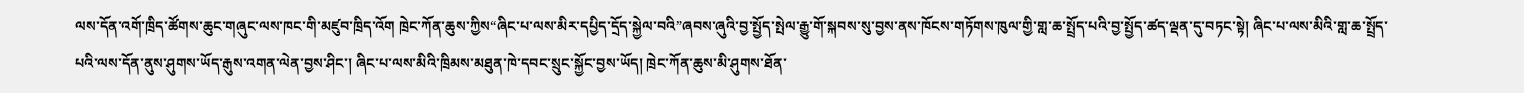ལས་དོན་འགོ་ཁྲིད་ཚོགས་ཆུང་གཞུང་ལས་ཁང་གི་མཛུབ་ཁྲིད་འོག ཁྲེང་ཀོན་ཆུས་ཀྱིས“ཞིང་པ་ལས་མིར་དཔྱིད་དྲོད་སྐྱེལ་བའི”ཞབས་ཞུའི་བྱ་སྤྱོད་སྤེལ་རྒྱུ་གོ་སྐབས་སུ་བྱས་ནས་ཁོངས་གཏོགས་ཁུལ་གྱི་གླ་ཆ་སྤྲོད་པའི་བྱ་སྤྱོད་ཚད་ལྡན་དུ་བཏང་སྟེ། ཞིང་པ་ལས་མིའི་གླ་ཆ་སྤྲོད་པའི་ལས་དོན་ནུས་ཤུགས་ཡོད་རྒུས་འགན་ལེན་བྱས་ཤིང་། ཞིང་པ་ལས་མིའི་ཁྲིམས་མཐུན་ཁེ་དབང་སྲུང་སྐྱོང་བྱས་ཡོད། ཁྲེང་ཀོན་ཆུས་མི་ཤུགས་ཐོན་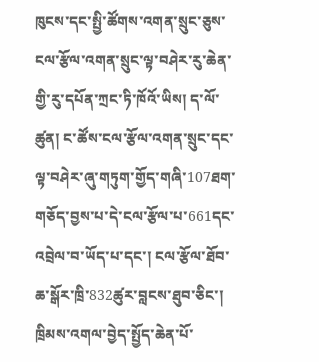ཁུངས་དང་སྤྱི་ཚོགས་འགན་སྲུང་ཅུས་ངལ་རྩོལ་འགན་སྲུང་ལྟ་བཤེར་རུ་ཆེན་གྱི་རུ་དཔོན་ཀྲང་ཏི་ཁོའོ་ཡིས། ད་ལོ་ཚུན། ང་ཚོས་ངལ་རྩོལ་འགན་སྲུང་དང་ལྟ་བཤེར་ཞུ་གཏུག་གྱོད་གཞི་107ཐག་གཅོད་བྱས་པ་དེ་ངལ་རྩོལ་པ་661དང་འབྲེལ་བ་ཡོད་པ་དང་། ངལ་རྩོལ་ཐོབ་ཆ་སྒོར་ཁྲི་832ཚུར་བླངས་ཐུབ་ཅིང་།  ཁྲིམས་འགལ་བྱེད་སྤྱོད་ཆེན་པོ་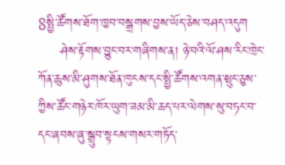8སྤྱི་ཚོགས་ཐོག་ཁྱབ་བསྒྲགས་བྱས་ཡོད་ཅེས་བཤད་འདུག
     ཤེས་རྟོགས་བྱུང་བར་གཞིགས་ན། ཉེ་བའི་ལོ་ཤས་རིང་ཁྲེང་ཀོན་ཆུས་མི་ཤུགས་ཐོན་ཁུངས་དང་སྤྱི་ཚོགས་འགན་སྲུང་ཅུས་ཀྱིས་ཚོང་གཉེར་ཁོར་ཡུག་ཟམ་མི་ཆད་པར་ལེགས་སུ་བཏང་བ་དང་ཞབས་ཞུ་སྒྲུབ་སྟངས་གསར་གཏོད་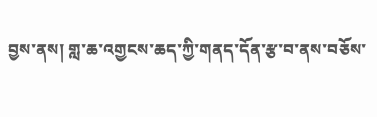བྱས་ནས། གླ་ཆ་འགྱངས་ཆད་ཀྱི་གནད་དོན་རྩ་བ་ནས་བཅོས་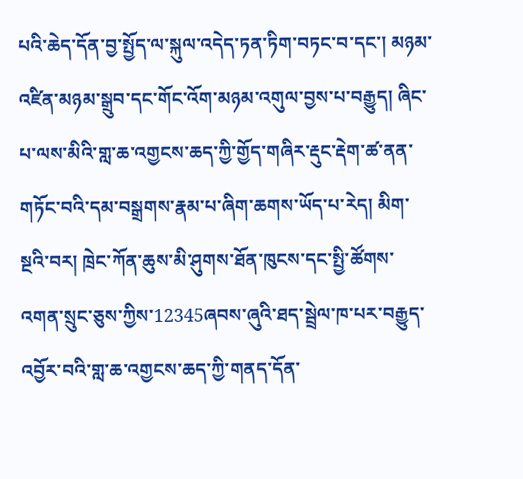པའི་ཆེད་དོན་བྱ་སྤྱོད་ལ་སྐུལ་འདེད་ཏན་ཏིག་བཏང་བ་དང་། མཉམ་འཛིན་མཉམ་སྒྲུབ་དང་གོང་འོག་མཉམ་འགུལ་བྱས་པ་བརྒྱུད། ཞིང་པ་ལས་མིའི་གླ་ཆ་འགྱངས་ཆད་ཀྱི་གྱོད་གཞིར་རྡུང་རྡེག་ཚ་ནན་གཏོང་བའི་དམ་བསྒྲགས་རྣམ་པ་ཞིག་ཆགས་ཡོད་པ་རེད། མིག་སྔའི་བར། ཁྲེང་ཀོན་ཆུས་མི་ཤུགས་ཐོན་ཁུངས་དང་སྤྱི་ཚོགས་འགན་སྲུང་ཅུས་ཀྱིས་12345ཞབས་ཞུའི་ཐད་སྦྲེལ་ཁ་པར་བརྒྱུད་འབྱོར་བའི་གླ་ཆ་འགྱངས་ཆད་ཀྱི་གནད་དོན་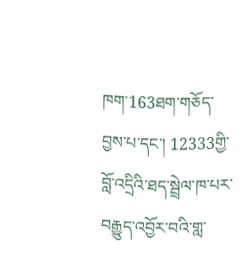ཁག་163ཐག་གཅོད་བྱས་པ་དང་། 12333གྱི་བློ་འདྲིའི་ཐད་སྦྲེལ་ཁ་པར་བརྒྱུད་འབྱོར་བའི་གླ་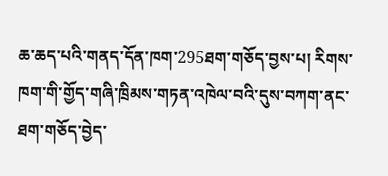ཆ་ཆད་པའི་གནད་དོན་ཁག་295ཐག་གཅོད་བྱས་པ། རིགས་ཁག་གི་གྱོད་གཞི་ཁྲིམས་གཏན་འཁེལ་བའི་དུས་བཀག་ནང་ཐག་གཅོད་བྱེད་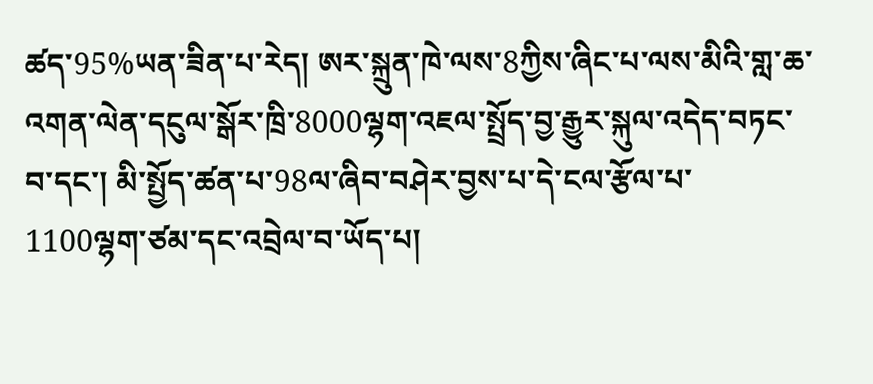ཚད་95%ཡན་ཟིན་པ་རེད། ཨར་སྐྲུན་ཁེ་ལས་8ཀྱིས་ཞིང་པ་ལས་མིའི་གླ་ཆ་འགན་ལེན་དངུལ་སྒོར་ཁྲི་8000ལྷག་འཇལ་སྤྲོད་བྱ་རྒྱུར་སྐུལ་འདེད་བཏང་བ་དང་། མི་སྤྱོད་ཚན་པ་98ལ་ཞིབ་བཤེར་བྱས་པ་དེ་ངལ་རྩོལ་པ་1100ལྷག་ཙམ་དང་འབྲེལ་བ་ཡོད་པ།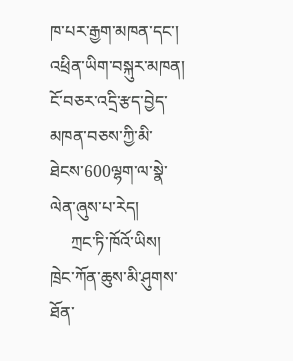ཁ་པར་རྒྱག་མཁན་དང་། འཕྲིན་ཡིག་བསྐུར་མཁན། ངོ་བཅར་འདྲི་རྩད་བྱེད་མཁན་བཅས་ཀྱི་མི་ཐེངས་600ལྷག་ལ་སྣེ་ལེན་ཞུས་པ་རེད།
     ཀྲང་ཏི་ཁོའོ་ཡིས། ཁྲེང་ཀོན་ཆུས་མི་ཤུགས་ཐོན་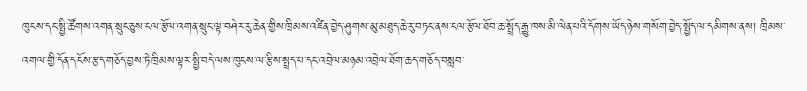ཁུངས་དང་སྤྱི་ཚོགས་འགན་སྲུང་ཅུས་ངལ་རྩོལ་འགན་སྲུང་ལྟ་བཤེར་རུ་ཆེན་གྱིས་ཁྲིམས་འཛིན་བྱེད་ཤུགས་མུ་མཐུད་ཆེ་རུ་བཏང་ནས་ངལ་རྩོལ་ཐོབ་ཆ་སྤྲོད་རྒྱུ་ཁས་མི་ལེན་པའི་དོགས་ཡོད་ཉེས་གསོག་བྱེད་སྤྱོད་ལ་དམིགས་ནས། ཁྲིམས་འགལ་གྱི་དོན་དངོས་རྩད་གཅོད་བྱས་ཏེ་ཁྲིམས་ལྟར་སྤྱི་བདེ་ལས་ཁུངས་ལ་རྩིས་སྤྲད་པ་དང་འབྲེལ་མཉམ་འབྲེལ་ཐོག་ཆད་གཅོད་བསླབ་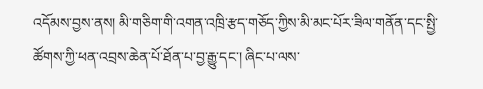འདོམས་བྱས་ནས། མི་གཅིག་གི་འགན་འཁྲི་རྩད་གཅོད་ཀྱིས་མི་མང་པོར་ཟིལ་གནོན་དང་སྤྱི་ཚོགས་ཀྱི་ཕན་འབྲས་ཆེན་པོ་ཐོན་པ་བྱ་རྒྱུ་དང་། ཞིང་པ་ལས་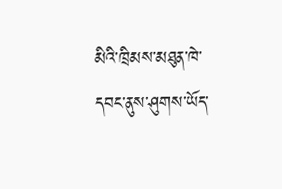མིའི་ཁྲིམས་མཐུན་ཁེ་དབང་ནུས་ཤུགས་ཡོད་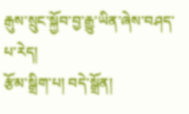རྒུས་སྲུང་སྐྱོབ་བྱ་རྒྱུ་ཡིན་ཞེས་བཤད་པ་རེད།
རྩོམ་སྒྲིག་པ། བདེ་སྒྲོན།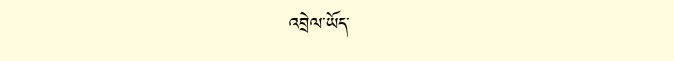འབྲེལ་ཡོད་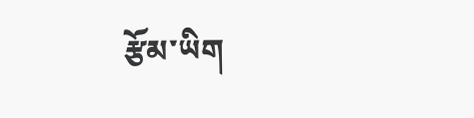རྩོམ་ཡིག